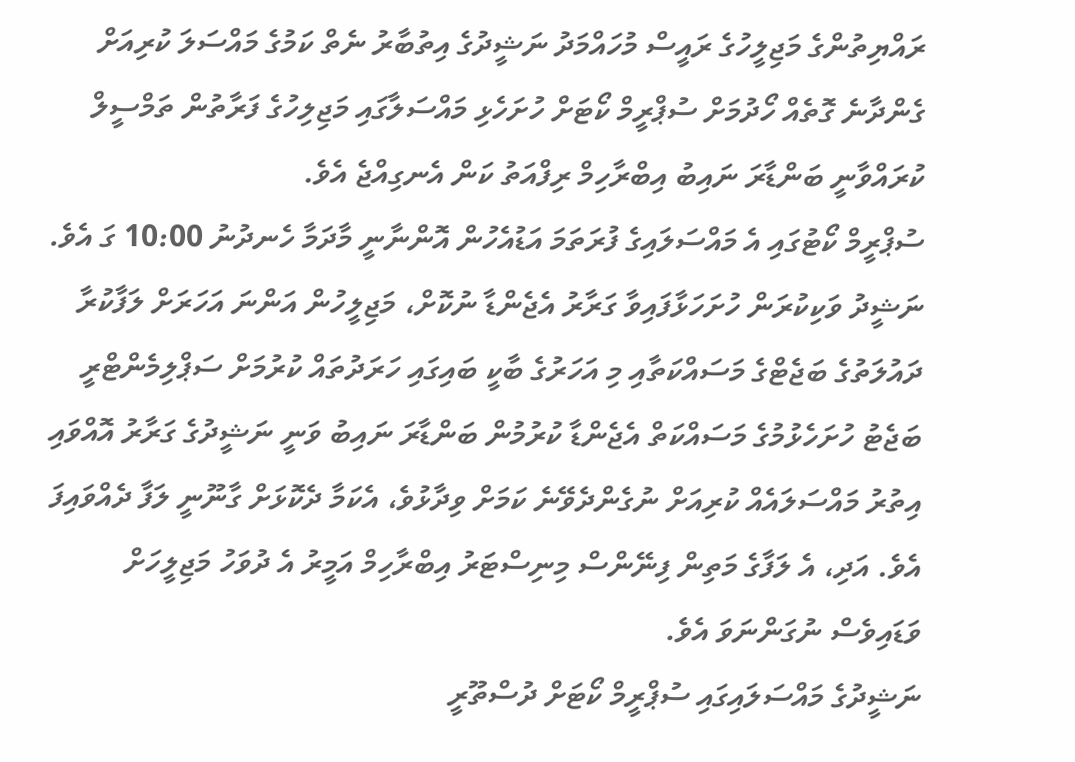ރައްޔިތުންގެ މަޖިލީހުގެ ރައީސް މުހައްމަދު ނަޝީދުގެ އިތުބާރު ނެތް ކަމުގެ މައްސަލަ ކުރިއަށް ގެންދާނެ ގޮތެއް ހޯދުމަށް ސުޕްރީމް ކޯޓަށް ހުށަހެޅި މައްސަލާގައި މަޖިލިހުގެ ފަރާތުން ތަމްސީލް ކުރައްވާނީ ބަންޑާރަ ނައިބު އިބްރާހިމް ރިފްއަތު ކަން އެނގިއްޖެ އެވެ.
ސުޕްރީމް ކޯޓުގައި އެ މައްސަލައިގެ ފުރަތަމަ އަޑުއެހުން އޮންނާނީ މާދަމާ ހެނދުނު 10:00 ގަ އެވެ.
ނަޝީދު ވަކިކުރަން ހުށަހަޅާފައިވާ ގަރާރު އެޖެންޑާ ނުކޮށް، މަޖިލީހުން އަންނަ އަހަރަށް ލަފާކުރާ ދައުލަތުގެ ބަޖެޓްގެ މަސައްކަތާއި މި އަހަރުގެ ބާކީ ބައިގައި ހަރަދުތައް ކުރުމަށް ސަޕްލިމެންޓްރީ ބަޖެޓު ހުށަހެޅުމުގެ މަސައްކަތް އެޖެންޑާ ކުރުމުން ބަންޑާރަ ނައިބު ވަނީ ނަޝީދުގެ ގަރާރު އޮއްވައި އިތުރު މައްސަލައެއް ކުރިއަށް ނުގެންދެވޭނެ ކަމަށް ވިދާޅުވެ، އެކަމާ ދެކޮޅަށް ގާނޫނީ ލަފާ ދެއްވައިފަ އެވެ. އަދި، އެ ލަފާގެ މަތިން ފިނޭންސް މިނިސްޓަރު އިބްރާހިމް އަމީރު އެ ދުވަހު މަޖިލީހަށް ވަޑައިވެސް ނުގަންނަވަ އެވެ.
ނަޝީދުގެ މައްސަލައިގައި ސުޕްރީމް ކޯޓަށް ދުސްތޫރީ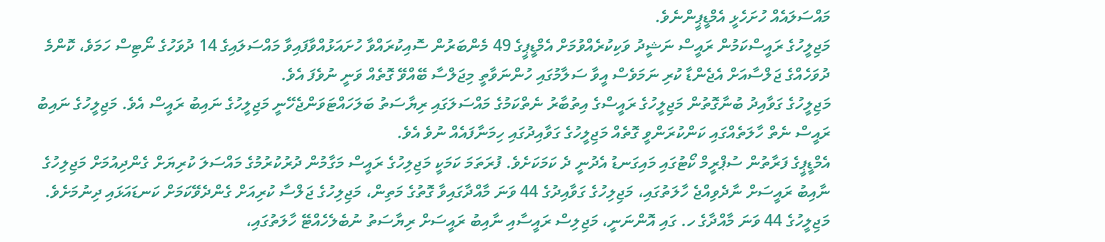މައްސަލައެއް ހުށަހެޅީ އެމްޑީޕީންނެވެ.
މަޖިލީހުގެ ރައީސްކަމުން ރައީސް ނަޝީދު ވަކިކުރެއްވުމަށް އެމްޑީޕީގެ 49 މެންބަރުން ސޮއިކުރައްވާ ހުށައަޅުއްވާފައިވާ މައްސަލައިގެ 14 ދުވަހުގެ ނޯޓިސް ހަމަވެ، ކޮންމެ ދުވަހެއްގެ ޖަލްސާއަށް އެޖެންޑާ ކުރި ނަމަވެސް އީވާ ސަލާމުގައި ހުންނަވާތީ މިޖަލްސާ ބޭއްވޭ ގޮތެއް ވަނީ ނުވެފަ އެވެ.
މަޖިލީހުގެ ގަވާއިދު ބުނާގޮތުން މަޖިލީހުގެ ރައީސްގެ އިތުބާރު ނެތްކަމުގެ މައްސަލަގައި ރިޔާސަތު ބަލަހައްޓަވަންޖެހޭނީ މަޖިލީހުގެ ނައިބު ރައީސް އެވެ. މަޖިލީހުގެ ނައިބު ރައީސް ނެތް ހާލަތެއްގައި ކަންކުރަންވީ ގޮތެއް މަޖިލީހުގެ ގަވާއިދުގައި ހިމަނާފައެއް ނުވެ އެވެ.
އެމްޑީޕީގެ ފަރާތުން ސުޕްރީމް ކޯޓުގައި މައިގަނޑު އެދުނީ ދެ ކަމަކަށެވެ. ފުރަތަމަ ކަމަކީ މަޖިލިހުގެ ރައީސް މަގާމުން ދުރުކުރުމުގެ މައްސަލަ ކުރިޔަށް ގެންދިއުމަށް މަޖިލިހުގެ ނާއިބު ރައީސަށް ނާދެވިއްޖެ ހާލަތުގައި، މަޖިލިހުގެ ގަވާއިދުގެ 44 ވަނަ މާއްދާގައިވާ ގޮތުގެ މަތިން، މަޖިލިހުގެ ޖަލްސާ ކުރިއަށް ގެންދެވޭކަމަށް ކަނޑައަޅައި ދިނުމަށެވެ.
މަޖިލީހުގެ 44 ވަނަ މާއްދާގެ ހ. ގައި އޮންނަނީ، މަޖިލިސް ރައީސާއި ނާއިބު ރައީސަށް ރިޔާސަތު ނުބެލެހެއްޓޭ ހާލަތުގައި،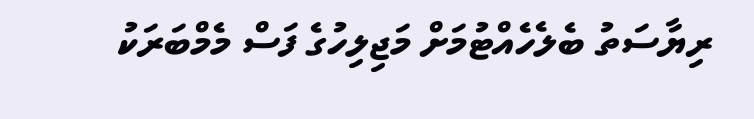ރިޔާސަތު ބެލެހެއްޓުމަށް މަޖިލިހުގެ ފަސް މެމްބަރަކު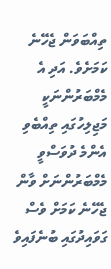ތިއްބަވަން ޖެހޭނެ ކަމަށެވެ. އަދި އެ މެމްބަރުންނަކީ މަޖިލިހުގައި ތިއްބެވި އެންމެ ދުވަސްވީ މެމްބަރުންނަށް ވާން ޖެހޭނެ ކަމަށް ވެސް ގަވައިދުގައި ބުނެފައިވެ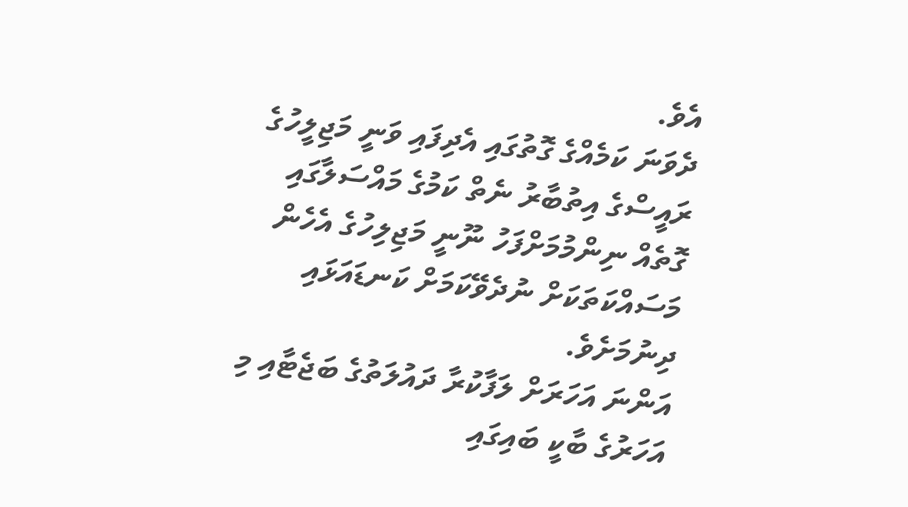އެވެ.
ދެވަނަ ކަމެއްގެ ގޮތުގައި އެދިފައި ވަނީ މަޖިލީހުގެ ރައީސްގެ އިތުބާރު ނެތް ކަމުގެ މައްސަލާގައި ގޮތެއް ނިންމުމަށްފަހު ނޫނީ މަޖިލިހުގެ އެހެން މަސައްކަތަކަށް ނުދެވޭކަމަށް ކަނޑައަޅައި ދިނުމަށެވެ.
އަންނަ އަހަރަށް ލަފާކުރާ ދައުލަތުގެ ބަޖެޓާއި މި އަހަރުގެ ބާކީ ބައިގައި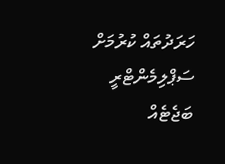ހަރަދުތައް ކުރުމަށް ސަޕްލިމެންޓްރީ ބަޖެޓެއް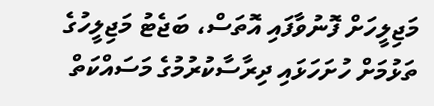މަޖިލީހަށް ފޮނުވާފައި އޮތަސް، ބަޖެޓު މަޖިލީހުގެ ތަޅުމަށް ހުށަހަޅައި ދިރާސާކުރުމުގެ މަސައްކަތް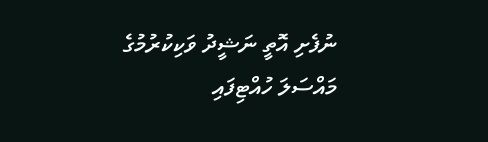ނުފެށި އޮތީ ނަޝީދު ވަކިކުރުމުގެ މައްސަލަ ހުއްޓިފައި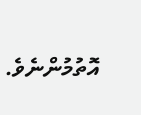އޮތުމުންނެވެ.